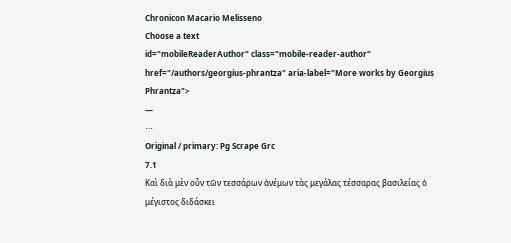Chronicon Macario Melisseno
Choose a text
id="mobileReaderAuthor" class="mobile-reader-author" href="/authors/georgius-phrantza" aria-label="More works by Georgius Phrantza">
—
⋯
Original / primary: Pg Scrape Grc
7.1
Καὶ διὰ μὲν οὖν τῶν τεσσάρων ἀνέμων τὰς μεγάλας τέσσαρας βασιλείας ὁ μέγιστος διδάσκει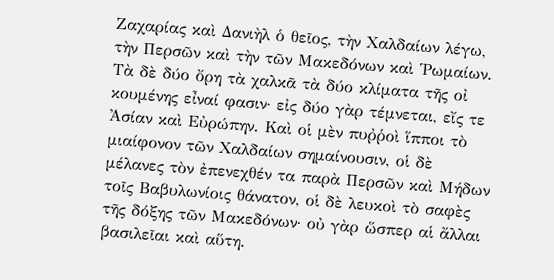Ζαχαρίας καὶ Δανιὴλ ὁ θεῖος, τὴν Χαλδαίων λέγω, τὴν Περσῶν καὶ τὴν τῶν Μακεδόνων καὶ Ῥωμαίων. Τὰ δὲ δύο ὄρη τὰ χαλκᾶ τὰ δύο κλίματα τῆς οἰ κουμένης εἶναί φασιν· εἰς δύο γὰρ τέμνεται, εἴς τε Ἀσίαν καὶ Εὐρώπην. Καὶ οἱ μὲν πυῤῥοὶ ἵπποι τὸ μιαίφονον τῶν Χαλδαίων σημαίνουσιν, οἱ δὲ μέλανες τὸν ἐπενεχθέν τα παρὰ Περσῶν καὶ Μήδων τοῖς Βαβυλωνίοις θάνατον, οἱ δὲ λευκοὶ τὸ σαφὲς τῆς δόξης τῶν Μακεδόνων· οὐ γὰρ ὥσπερ αἱ ἄλλαι βασιλεῖαι καὶ αὕτη.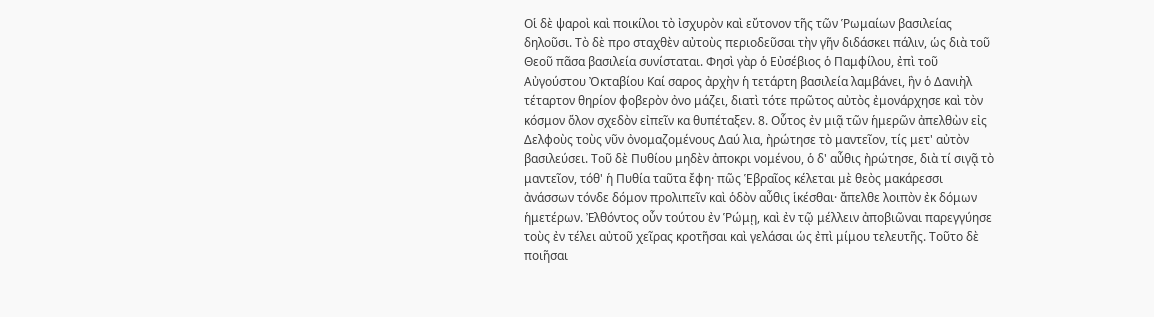Οἱ δὲ ψαροὶ καὶ ποικίλοι τὸ ἰσχυρὸν καὶ εὔτονον τῆς τῶν Ῥωμαίων βασιλείας δηλοῦσι. Τὸ δὲ προ σταχθὲν αὐτοὺς περιοδεῦσαι τὴν γῆν διδάσκει πάλιν, ὡς διὰ τοῦ Θεοῦ πᾶσα βασιλεία συνίσταται. Φησὶ γὰρ ὁ Εὐσέβιος ὁ Παμφίλου, ἐπὶ τοῦ Αὐγούστου Ὀκταβίου Καί σαρος ἀρχὴν ἡ τετάρτη βασιλεία λαμβάνει, ἣν ὁ Δανιὴλ τέταρτον θηρίον φοβερὸν ὀνο μάζει, διατὶ τότε πρῶτος αὐτὸς ἐμονάρχησε καὶ τὸν κόσμον ὅλον σχεδὸν εἰπεῖν κα θυπέταξεν. 8. Οὗτος ἐν μιᾷ τῶν ἡμερῶν ἀπελθὼν εἰς Δελφοὺς τοὺς νῦν ὀνομαζομένους Δαύ λια, ἠρώτησε τὸ μαντεῖον, τίς μετ' αὐτὸν βασιλεύσει. Τοῦ δὲ Πυθίου μηδὲν ἀποκρι νομένου, ὁ δ' αὖθις ἠρώτησε, διὰ τί σιγᾷ τὸ μαντεῖον, τόθ' ἡ Πυθία ταῦτα ἔφη· πῶς Ἑβραῖος κέλεται μὲ θεὸς μακάρεσσι ἀνάσσων τόνδε δόμον προλιπεῖν καὶ ὁδὸν αὖθις ἱκέσθαι· ἄπελθε λοιπὸν ἐκ δόμων ἡμετέρων. Ἐλθόντος οὖν τούτου ἐν Ῥώμῃ, καὶ ἐν τῷ μέλλειν ἀποβιῶναι παρεγγύησε τοὺς ἐν τέλει αὐτοῦ χεῖρας κροτῆσαι καὶ γελάσαι ὡς ἐπὶ μίμου τελευτῆς. Τοῦτο δὲ ποιῆσαι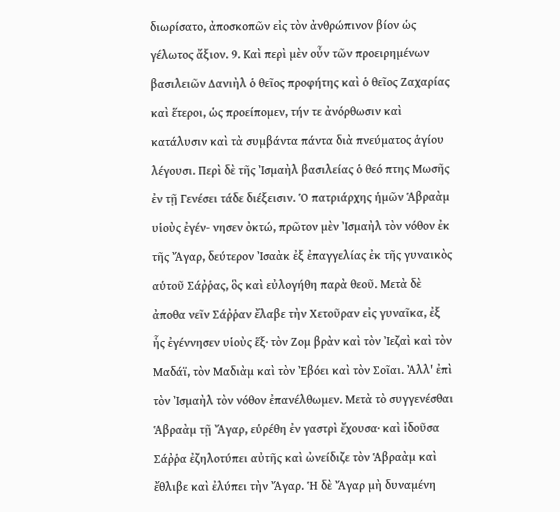διωρίσατο, ἀποσκοπῶν εἰς τὸν ἀνθρώπινον βίον ὡς γέλωτος ἄξιον. 9. Καὶ περὶ μὲν οὖν τῶν προειρημένων βασιλειῶν Δανιὴλ ὁ θεῖος προφήτης καὶ ὁ θεῖος Ζαχαρίας καὶ ἕτεροι, ὡς προείπομεν, τήν τε ἀνόρθωσιν καὶ κατάλυσιν καὶ τὰ συμβάντα πάντα διὰ πνεύματος ἁγίου λέγουσι. Περὶ δὲ τῆς Ἰσμαὴλ βασιλείας ὁ θεό πτης Μωσῆς ἐν τῇ Γενέσει τάδε διέξεισιν. Ὁ πατριάρχης ἡμῶν Ἁβραὰμ υἱοὺς ἐγέν- νησεν ὀκτώ, πρῶτον μὲν Ἰσμαὴλ τὸν νόθον ἐκ τῆς Ἄγαρ, δεύτερον Ἰσαὰκ ἐξ ἐπαγγελίας ἐκ τῆς γυναικὸς αὑτοῦ Σάῤῥας, ὃς καὶ εὐλογήθη παρὰ θεοῦ. Μετὰ δὲ ἀποθα νεῖν Σάῤῥαν ἔλαβε τὴν Χετοῦραν εἰς γυναῖκα, ἐξ ἧς ἐγέννησεν υἱοὺς ἕξ· τὸν Ζομ βρὰν καὶ τὸν Ἰεζαὶ καὶ τὸν Μαδάϊ, τὸν Μαδιὰμ καὶ τὸν Ἐβόει καὶ τὸν Σοῖαι. Ἀλλ' ἐπὶ τὸν Ἰσμαὴλ τὸν νόθον ἐπανέλθωμεν. Μετὰ τὸ συγγενέσθαι Ἁβραὰμ τῇ Ἄγαρ, εὑρέθη ἐν γαστρὶ ἔχουσα· καὶ ἰδοῦσα Σάῤῥα ἐζηλοτύπει αὐτῆς καὶ ὠνείδιζε τὸν Ἁβραὰμ καὶ ἔθλιβε καὶ ἐλύπει τὴν Ἄγαρ. Ἡ δὲ Ἄγαρ μὴ δυναμένη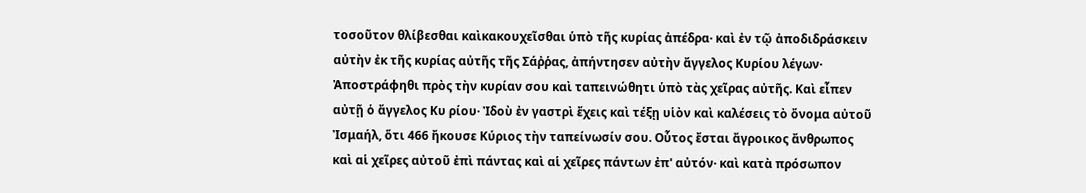τοσοῦτον θλίβεσθαι καὶκακουχεῖσθαι ὑπὸ τῆς κυρίας ἀπέδρα· καὶ ἐν τῷ ἀποδιδράσκειν αὐτὴν ἐκ τῆς κυρίας αὐτῆς τῆς Σάῤῥας, ἀπήντησεν αὐτὴν ἄγγελος Κυρίου λέγων· Ἀποστράφηθι πρὸς τὴν κυρίαν σου καὶ ταπεινώθητι ὑπὸ τὰς χεῖρας αὐτῆς. Καὶ εἶπεν αὐτῇ ὁ ἄγγελος Κυ ρίου· Ἰδοὺ ἐν γαστρὶ ἔχεις καὶ τέξῃ υἱὸν καὶ καλέσεις τὸ ὄνομα αὐτοῦ Ἰσμαήλ, ὅτι 466 ἤκουσε Κύριος τὴν ταπείνωσίν σου. Οὗτος ἔσται ἄγροικος ἄνθρωπος καὶ αἱ χεῖρες αὐτοῦ ἐπὶ πάντας καὶ αἱ χεῖρες πάντων ἐπ' αὐτόν· καὶ κατὰ πρόσωπον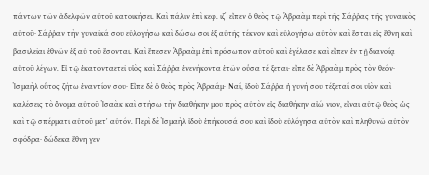πάντων τῶν ἀδελφῶν αὐτοῦ κατοικήσει. Καὶ πάλιν ἐπὶ κεφ. ιζʹ εἶπεν ὁ θεὸς τῷ Ἁβραὰμ περὶ τῆς Σάῤῥας τῆς γυναικὸς αὐτοῦ· Σάῤῥαν τὴν γυναῖκά σου εὐλογήσω καὶ δώσω σοι ἐξ αὐτῆς τέκνον καὶ εὐλογήσω αὐτὸν καὶ ἔσται εἰς ἔθνη καὶ βασιλεῖαι ἐθνῶν ἐξ αὐ τοῦ ἔσονται. Καὶ ἔπεσεν Ἁβραὰμ ἐπὶ πρόσωπον αὑτοῦ καὶ ἐγέλασε καὶ εἶπεν ἐν τῇ διανοίᾳ αὑτοῦ λέγων. Εἰ τῷ ἑκατονταετεῖ υἱὸς καὶ Σάῤῥα ἐνενήκοντα ἐτῶν οὖσα τέ ξεται· εἶπε δὲ Ἁβραὰμ πρὸς τὸν θεόν· Ἰσμαὴλ οὗτος ζήτω ἐναντίον σου· Εἶπε δὲ ὁ θεὸς πρὸς Ἁβραάμ· Ναί, ἰδοὺ Σάῤῥα ἡ γυνή σου τέξεταί σοι υἱὸν καὶ καλέσεις τὸ ὄνομα αὐτοῦ Ἰσαὰκ καὶ στήσω τὴν διαθήκην μου πρὸς αὐτὸν εἰς διαθήκην αἰώ νιον, εἶναι αὐτῷ θεὸς ὡς καὶ τῷ σπέρματι αὐτοῦ μετ' αὐτόν. Περὶ δὲ Ἰσμαὴλ ἰδοὺ ἐπήκουσά σου καὶ ἰδοὺ εὐλόγησα αὐτὸν καὶ πληθυνῶ αὐτὸν σφόδρα· δώδεκα ἔθνη γεν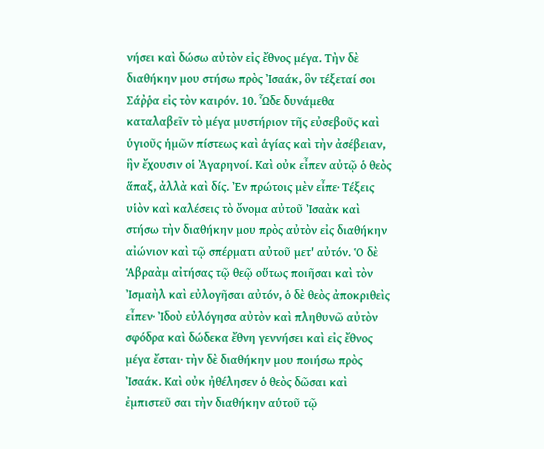νήσει καὶ δώσω αὐτὸν εἰς ἔθνος μέγα. Τὴν δὲ διαθήκην μου στήσω πρὸς Ἰσαάκ, ὃν τέξεταί σοι Σάῤῥα εἰς τὸν καιρόν. 10. Ὧδε δυνάμεθα καταλαβεῖν τὸ μέγα μυστήριον τῆς εὐσεβοῦς καὶ ὑγιοῦς ἡμῶν πίστεως καὶ ἁγίας καὶ τὴν ἀσέβειαν, ἣν ἔχουσιν οἱ Ἀγαρηνοί. Καὶ οὐκ εἶπεν αὐτῷ ὁ θεὸς ἅπαξ, ἀλλὰ καὶ δίς. Ἐν πρώτοις μὲν εἶπε· Τέξεις υἱὸν καὶ καλέσεις τὸ ὄνομα αὐτοῦ Ἰσαὰκ καὶ στήσω τὴν διαθήκην μου πρὸς αὐτὸν εἰς διαθήκην αἰώνιον καὶ τῷ σπέρματι αὐτοῦ μετ' αὐτόν. Ὁ δὲ Ἁβραὰμ αἰτήσας τῷ θεῷ οὕτως ποιῆσαι καὶ τὸν Ἰσμαὴλ καὶ εὐλογῆσαι αὐτόν, ὁ δὲ θεὸς ἀποκριθεὶς εἶπεν· Ἰδοὺ εὐλόγησα αὐτὸν καὶ πληθυνῶ αὐτὸν σφόδρα καὶ δώδεκα ἔθνη γεννήσει καὶ εἰς ἔθνος μέγα ἔσται· τὴν δὲ διαθήκην μου ποιήσω πρὸς Ἰσαάκ. Καὶ οὐκ ἠθέλησεν ὁ θεὸς δῶσαι καὶ ἐμπιστεῦ σαι τὴν διαθήκην αὑτοῦ τῷ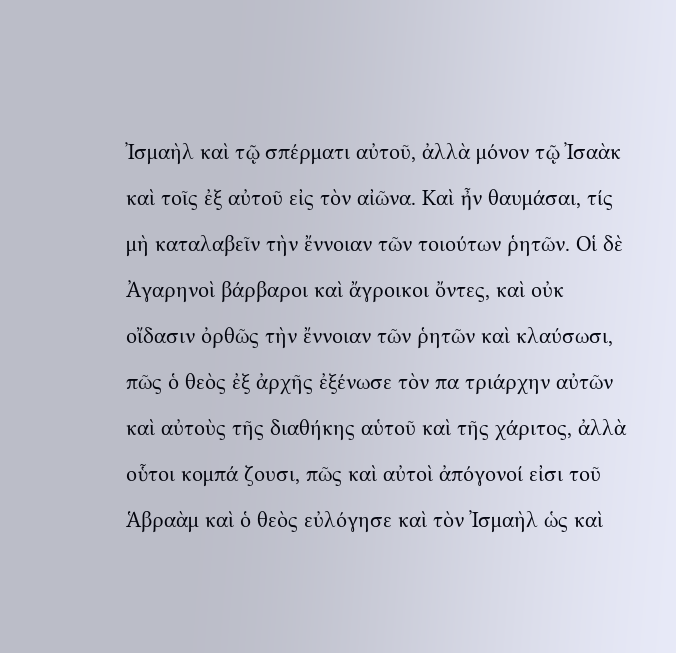Ἰσμαὴλ καὶ τῷ σπέρματι αὐτοῦ, ἀλλὰ μόνον τῷ Ἰσαὰκ καὶ τοῖς ἐξ αὐτοῦ εἰς τὸν αἰῶνα. Καὶ ἦν θαυμάσαι, τίς μὴ καταλαβεῖν τὴν ἔννοιαν τῶν τοιούτων ῥητῶν. Οἱ δὲ Ἀγαρηνοὶ βάρβαροι καὶ ἄγροικοι ὄντες, καὶ οὐκ οἴδασιν ὀρθῶς τὴν ἔννοιαν τῶν ῥητῶν καὶ κλαύσωσι, πῶς ὁ θεὸς ἐξ ἀρχῆς ἐξένωσε τὸν πα τριάρχην αὐτῶν καὶ αὐτοὺς τῆς διαθήκης αὑτοῦ καὶ τῆς χάριτος, ἀλλὰ οὗτοι κομπά ζουσι, πῶς καὶ αὐτοὶ ἀπόγονοί εἰσι τοῦ Ἁβραὰμ καὶ ὁ θεὸς εὐλόγησε καὶ τὸν Ἰσμαὴλ ὡς καὶ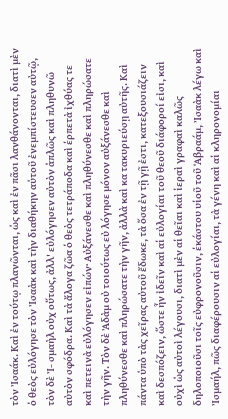τὸν Ἰσαάκ. Καὶ ἐν τούτῳ πλανῶνται, ὡς καὶ ἐν πᾶσι λανθάνονται, διατὶ μὲν ὁ θεὸς εὐλόγησε τὸν Ἰσαὰκ καὶ τὴν διαθήκην αὑτοῦ ἐνεμπίστευσεν αὐτῷ, τὸν δὲ Ἰ- σμαὴλ οὐχ οὕτως, ἀλλ' εὐλόγησεν αὐτὸν ἁπλῶς καὶ πληθυνῶ αὐτὸν σφόδρα. Καὶ τὰ ἄλογα ζῶα ὁ θεὸς τετράποδα καὶ ἑρπετὰ ἰχθύας τε καὶ πετεινὰ εὐλόγησεν εἰπών· Αὐξάνεσθε καὶ πληθύνεσθε καὶ πληρώσατε τὴν γῆν. Τὸν δὲ Ἀδὰμ οὐ τοιούτως εὐ λόγησε μόνον αὐξάνεσθε καὶ πληθύνεσθε καὶ πληρώσατε τὴν γῆν, ἀλλὰ καὶ κα τακυριεύσῃ αὐτῆς. Καὶ πάντα ὑπὸ τὰς χεῖρας αὐτοῦ ἔδωκε, τὰ ὅσα ἐν τῇ γῇ ἐστι, κατεξουσιάζειν καὶ δεσπόζειν, ὥστε ἦν ἰδεῖν καὶ αἱ εὐλογίαι τοῦ θεοῦ διάφοροί εἰσι, καὶ οὐχὶ ὡς αὐτοὶ λέγουσι, διατὶ μὲν αἱ θεῖαι καὶ ἱεραὶ γραφαὶ καλῶς δηλοποιοῦσι τοῖς εὐφρονοῦσιν, ἑκάστου υἱοῦ τοῦ Ἁβραάμ, Ἰσαὰκ λέγω καὶ Ἰσμαήλ, πῶς διαφέρουσιν αἱ εὐλογίαι, τὰ γένη καὶ αἱ κληρονομίαι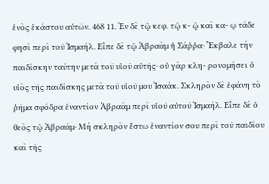ἑνὸς ἑκάστου αὐτῶν. 468 11. Ἐν δὲ τῷ κεφ. τῷ κ- ῷ καὶ κα- ῳ τάδε φησὶ περὶ τοῦ Ἰσμαήλ. Εἶπε δὲ τῷ Ἁβραὰμ ἡ Σάῤῥα· Ἔκβαλε τὴν παιδίσκην ταύτην μετὰ τοῦ υἱοῦ αὐτῆς· οὐ γὰρ κλη- ρονομήσει ὁ υἱὸς τῆς παιδίσκης μετὰ τοῦ υἱοῦ μου Ἰσαάκ. Σκληρὸν δὲ ἐφάνη τὸ ῥῆμα σφόδρα ἐναντίον Ἀβραὰμ περὶ υἱοῦ αὐτοῦ Ἰσμαήλ. Εἶπε δὲ ὁ θεὸς τῷ Ἁβραάμ· Μὴ σκληρὸν ἔστω ἐναντίον σου περὶ τοῦ παιδίου καὶ τῆς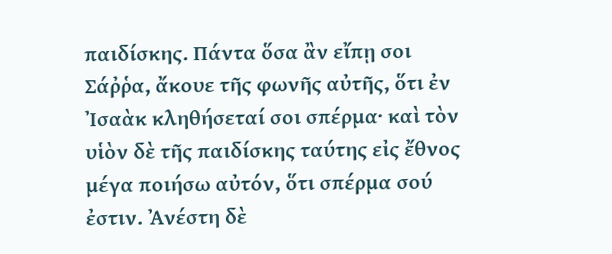παιδίσκης. Πάντα ὅσα ἂν εἴπῃ σοι Σάῤῥα, ἄκουε τῆς φωνῆς αὐτῆς, ὅτι ἐν Ἰσαὰκ κληθήσεταί σοι σπέρμα· καὶ τὸν υἱὸν δὲ τῆς παιδίσκης ταύτης εἰς ἔθνος μέγα ποιήσω αὐτόν, ὅτι σπέρμα σού ἐστιν. Ἀνέστη δὲ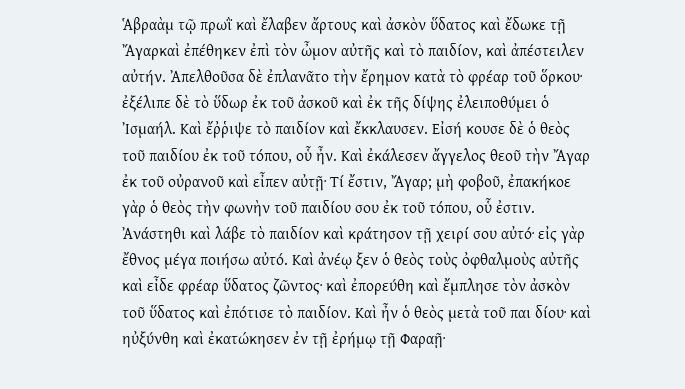Ἁβραὰμ τῷ πρωῒ καὶ ἔλαβεν ἄρτους καὶ ἀσκὸν ὕδατος καὶ ἔδωκε τῇ Ἄγαρκαὶ ἐπέθηκεν ἐπὶ τὸν ὦμον αὐτῆς καὶ τὸ παιδίον, καὶ ἀπέστειλεν αὐτήν. Ἀπελθοῦσα δὲ ἐπλανᾶτο τὴν ἔρημον κατὰ τὸ φρέαρ τοῦ ὅρκου· ἐξέλιπε δὲ τὸ ὕδωρ ἐκ τοῦ ἀσκοῦ καὶ ἐκ τῆς δίψης ἐλειποθύμει ὁ Ἰσμαήλ. Καὶ ἔῤῥιψε τὸ παιδίον καὶ ἔκκλαυσεν. Εἰσή κουσε δὲ ὁ θεὸς τοῦ παιδίου ἐκ τοῦ τόπου, οὗ ἦν. Καὶ ἐκάλεσεν ἄγγελος θεοῦ τὴν Ἄγαρ ἐκ τοῦ οὐρανοῦ καὶ εἶπεν αὐτῇ· Τί ἔστιν, Ἄγαρ; μὴ φοβοῦ, ἐπακήκοε γὰρ ὁ θεὸς τὴν φωνὴν τοῦ παιδίου σου ἐκ τοῦ τόπου, οὗ ἐστιν. Ἀνάστηθι καὶ λάβε τὸ παιδίον καὶ κράτησον τῇ χειρί σου αὐτό· εἰς γὰρ ἔθνος μέγα ποιήσω αὐτό. Καὶ ἀνέῳ ξεν ὁ θεὸς τοὺς ὀφθαλμοὺς αὐτῆς καὶ εἶδε φρέαρ ὕδατος ζῶντος· καὶ ἐπορεύθη καὶ ἔμπλησε τὸν ἀσκὸν τοῦ ὕδατος καὶ ἐπότισε τὸ παιδίον. Καὶ ἦν ὁ θεὸς μετὰ τοῦ παι δίου· καὶ ηὐξύνθη καὶ ἐκατώκησεν ἐν τῇ ἐρήμῳ τῇ Φαραῇ·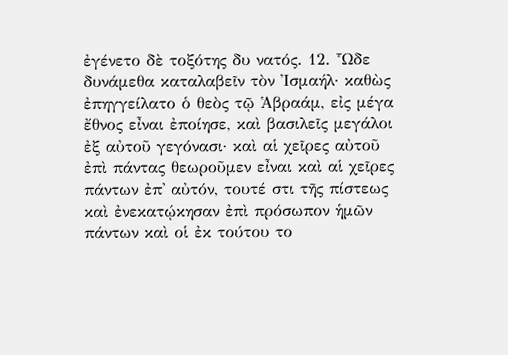ἐγένετο δὲ τοξότης δυ νατός. 12. Ὧδε δυνάμεθα καταλαβεῖν τὸν Ἰσμαήλ· καθὼς ἐπηγγείλατο ὁ θεὸς τῷ Ἁβραάμ, εἰς μέγα ἔθνος εἶναι ἐποίησε, καὶ βασιλεῖς μεγάλοι ἐξ αὐτοῦ γεγόνασι· καὶ αἱ χεῖρες αὐτοῦ ἐπὶ πάντας θεωροῦμεν εἶναι καὶ αἱ χεῖρες πάντων ἐπ' αὐτόν, τουτέ στι τῆς πίστεως καὶ ἐνεκατῴκησαν ἐπὶ πρόσωπον ἡμῶν πάντων καὶ οἱ ἐκ τούτου το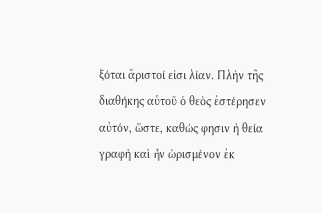ξόται ἄριστοί εἰσι λίαν. Πλὴν τῆς διαθήκης αὑτοῦ ὁ θεὸς ἐστέρησεν αὐτόν, ὥστε, καθώς φησιν ἡ θεία γραφὴ καὶ ἦν ὡρισμένον ἐκ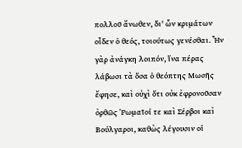πολλοῦ ἄνωθεν, δι' ὧν κριμάτων οἶδεν ὁ θεός, τοιούτως γενέσθαι. Ἦν γὰρ ἀνάγκη λοιπόν, ἵνα πέρας λάβωσι τὰ ὅσα ὁ θεόπτης Μωσῆς ἔφησε, καὶ οὐχὶ ὅτι οὐκ ἐφρονοῦσαν ὀρθῶς Ῥωμαῖοί τε καὶ Σέρβοι καὶ Βούλγαροι, καθὼς λέγουσιν οἱ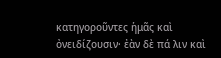κατηγοροῦντες ἡμᾶς καὶ ὀνειδίζουσιν· ἐὰν δὲ πά λιν καὶ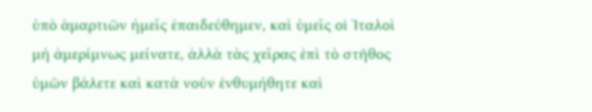ὑπὸ ἁμαρτιῶν ἡμεῖς ἐπαιδεύθημεν, καὶ ὑμεῖς οἱ Ἰταλοὶ μὴ ἀμερίμνως μείνατε, ἀλλὰ τὰς χεῖρας ἐπὶ τὸ στῆθος ὑμῶν βάλετε καὶ κατὰ νοῦν ἐνθυμήθητε καὶ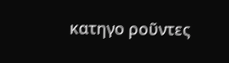κατηγο ροῦντες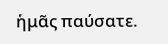ἡμᾶς παύσατε.